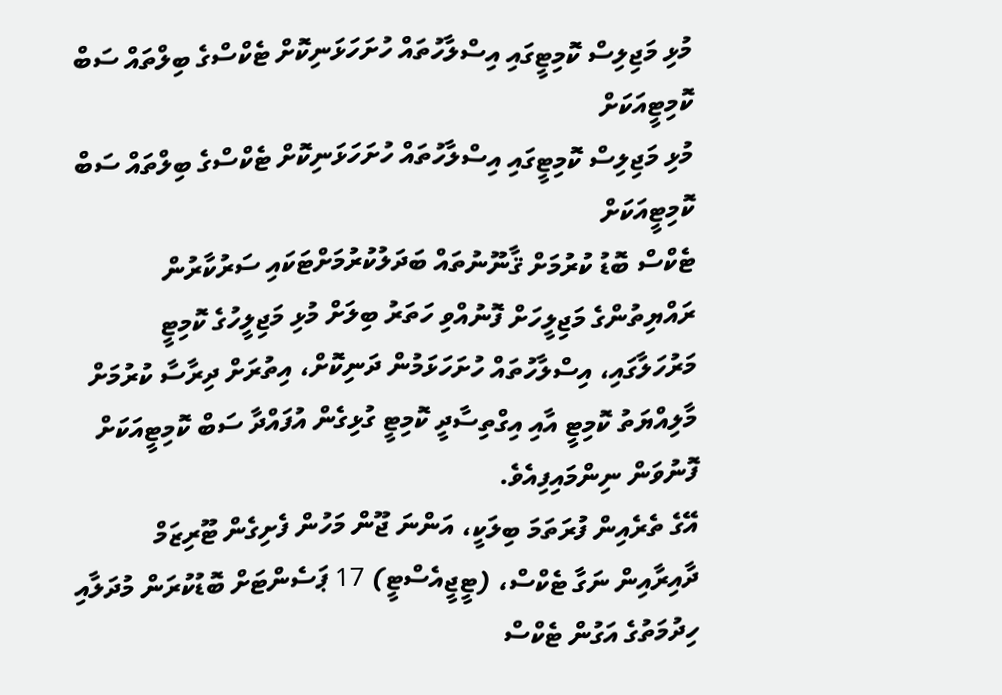މުޅި މަޖިލިސް ކޮމިޓީގައި އިސްލާހުތައް ހުށަހަޅަނިކޮށް ޓެކްސްގެ ބިލްތައް ސަބް ކޮމިޓީއަކަށް
މުޅި މަޖިލިސް ކޮމިޓީގައި އިސްލާހުތައް ހުށަހަޅަނިކޮށް ޓެކްސްގެ ބިލްތައް ސަބް ކޮމިޓީއަކަށް
ޓެކްސް ބޮޑު ކުރުމަށް ޤާނޫނުތައް ބަދަލުކުރުމަށްޓަކައި ސަރުކާރުން ރައްޔިތުންގެ މަޖިލީހަށް ފޮނުއްވި ހަތަރު ބިލަށް މުޅި މަޖިލީހުގެ ކޮމިޓީ މަރުހަލާގައި، އިސްލާހުތައް ހުށަހަޅަމުން ދަނިކޮށް، އިތުރަށް ދިރާސާ ކުރުމަށް މާލިއްޔަތު ކޮމިޓީ އާއި އިގްތިސާދީ ކޮމިޓީ ގުޅިގެން އުފައްދާ ސަބް ކޮމިޓީއަކަށް ފޮނުވަން ނިންމައިފިއެވެ.
އޭގެ ތެރެއިން ފުރަތަމަ ބިލަކީ، އަންނަ ޖޫން މަހުން ފެށިގެން ޓޫރިޒަމް ދާއިރާއިން ނަގާ ޓެކްސް، (ޓީޖީއެސްޓީ) 17 ޕަސެންޓަށް ބޮޑުކުރަން މުދަލާއި ހިދުމަތުގެ އަގުން ޓެކްސް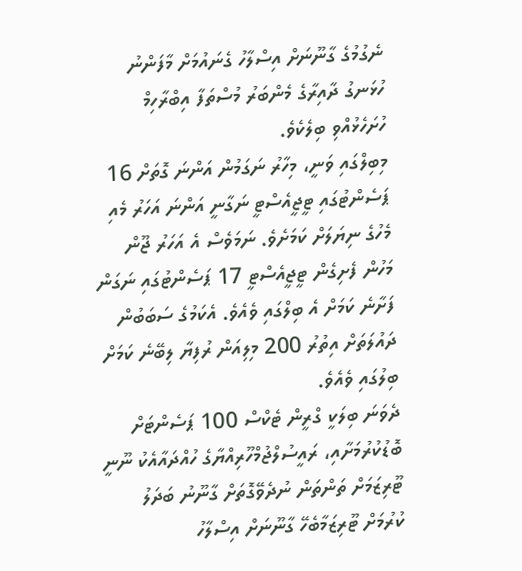ނެގުމުގެ ގާނޫނަށް އިސްލާހު ގެނައުމަށް މާފަންނު ހުޅަނގު ދާއިރާގެ މެންބަރު މުސްތަފާ އިބްރާހިމް ހުށަހެޅުއްވި ބިލެކެވެ.
މިބިލްގައި ވަނީ، މިހާރު ނަގަމުން އަންނަ ގޮތަށް 16 ޕަސެންޓުގައި ޓީޖީއެސްޓީ ނަގާނީ އަންނަ އަހަރު މެއި މެހުގެ ނިޔަލަށް ކަމަށެވެ. ނަމަވެސް އެ އަހަރު ޖޫން މަހުން ފެށިގެން ޓީޖީއެސްޓީ 17 ޕަސެންޓުގައި ނަގަން ފަށާނެ ކަމަށް އެ ބިލްގައި ވެއެވެ. އެކަމުގެ ސަބަބުން ދައުލަތަށް އިތުރު 200 މިލިއަން ރުފިޔާ ލިބޭނެ ކަމަށް ބިލުގައި ވެއެވެ.
ދެވަނަ ބިލަކީ ގްރީން ޓެކްސް 100 ޕަސެންޓަށް ބޮޑުކުރުމަށާއި، ރައީސުލްޖުމްހޫރިއްޔާގެ ހުއްދައާއެކު ނޫނީ ޓޫރިޒަމަށް ތަންތަން ނުދެވޭގޮތަށް ގާނޫނު ބަދަލު ކުރުމަށް ޓޫރިޒަމާބެހޭ ގާނޫނަށް އިސްލާހު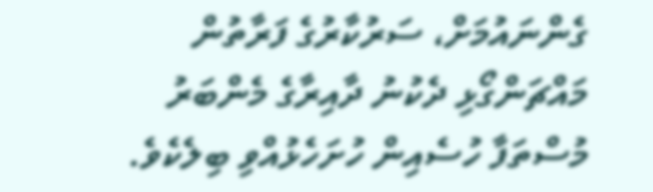ގެންނައުމަށް، ސަރުކާރުގެ ފަރާތުން މައްޗަންގޯޅި ދެކުނު ދާއިރާގެ މެންބަރު މުސްތަފާ ހުސެއިން ހުށަހެޅުއްވި ބިލެކެވެ.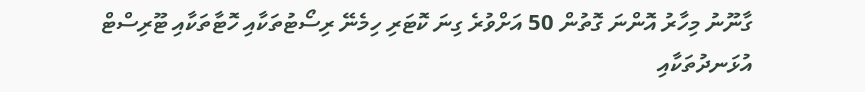ގާނޫނު މިހާރު އޮންނަ ގޮތުން 50 އަށްވުރެ ގިނަ ކޮޓަރި ހިމެނޭ ރިސޯޓުތަކާއި ހޮޓާތަކާއި ޓޫރިސްޓް އުޅަނދުތަކާއި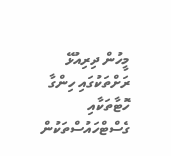މީހުން ދިރިއުޅޭ ރަށްތަކުގައި ހިންގާ ހޮޓާތަކާއި ގެސްޓްހައުސްތަކުން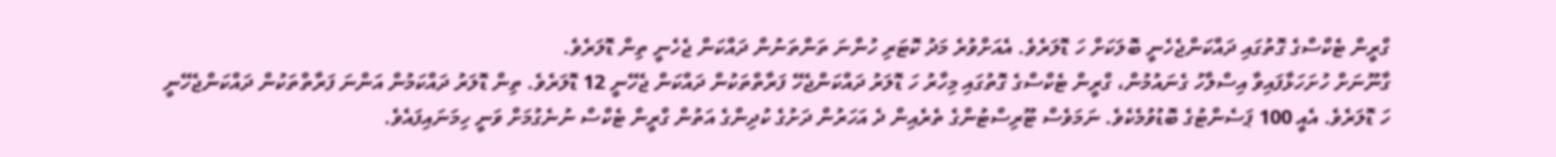ގްރީން ޓެކްސްގެ ގޮތުގައި ދައްކަންޖެހެނީ ބޮލަކަށް ހަ ޑޮލަރެވެ. އެއަށްވުރެ މަދު ކޮޓަރި ހުންނަ ތަންތަނުން ދައްކަން ޖެހެނީ ތިން ޑޮލަރެވެ.
ގާނޫނަށް ހުށަހަޅާފައިވާ އިސްލާހު ގެނައުމުން، ގްރީން ޓެކްސްގެ ގޮތުގައި މިހާރު ހަ ޑޮލަރު ދައްކަންޖެހޭ ފަރާތްތަކުން ދައްކަން ޖެހޭނީ 12 ޑޮލަރެވެ. ތިން ޑޮލަރު ދައްކަމުން އަންނަ ފަރާތްތަކުން ދައްކަންޖެހޭނީ ހަ ޑޮލަރެވެ. އެއީ 100 ޕަސެންޓުގެ ބޮޑުވުމެކެވެ. ނަމަވެސް ޓޫރިސްޓުންގެ ތެރެއިން ދެ އަހަރުން ދަށުގެ ކުދިންގެ އަތުން ގްރީން ޓެކްސް ނުނެގުމަށް ވަނީ ހިމަނައިފައެވެ.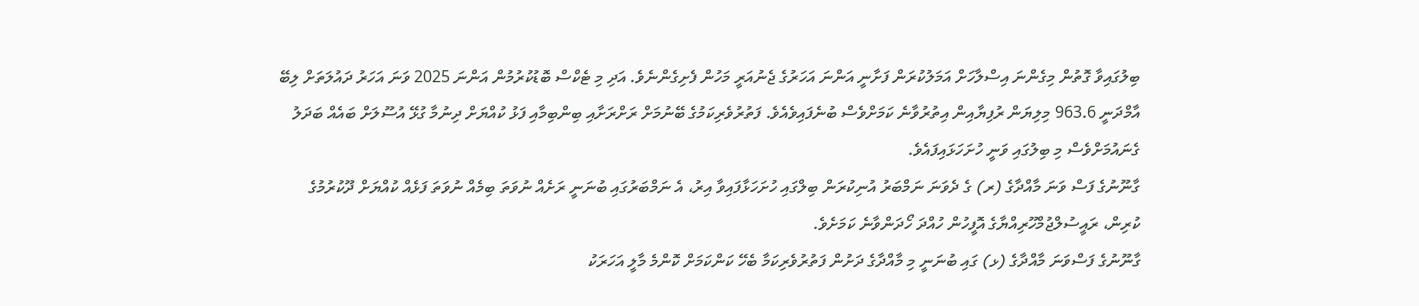ބިލުގައިވާ ގޮތުން މިގެންނަ އިސްލާހަށް އަމަލުކުރަން ފަށާނީ އަންނަ އަހަރުގެ ޖެނުއަރީ މަހުން ފެށިގެންނެވެ. އަދި މި ޓެކްސް ބޮޑުކުރުމުން އަންނަ 2025 ވަނަ އަހަރު ދައުލަތަށް ލިބޭ އާމްދަނީ 963.6 މިލިޔަން ރުފިޔާއިން އިތުރުވާނެ ކަމަށްވެސް ބުނެފައިވެއެވެ. ފަތުރުވެރިކަމުގެ ބޭނުމަށް ރަށްރަށާއި ބިންބިމާއި ފަޅު ކުއްޔަށް ދިނުމާ ގުޅޭ އުސޫލަށް ބައެއް ބަދަލު ގެނައުމަށްވެސް މި ބިލުގައި ވަނީ ހުށަހަޅައިފައެވެ.
ގާނޫނުގެ ފަސް ވަނަ މާއްދާގެ (ރ) ގެ ދެވަނަ ނަމްބަރު އުނިކުރަން ބިލްގައި ހުށަހަޅާފައިވާ އިރު، އެ ނަމްބަރުގައި ބުނަނީ ރަށެއް ނުވަތަ ބިމެއް ނުވަތަ ފަޅެއް ކުއްޔަށް ދޫކުރުމުގެ ކުރިން، ރައީސުލްޖުމްހޫރިއްޔާގެ އޮފީހުން ހުއްދަ ހޯދަންވާނެ ކަމަށެވެ.
ގާނޫނުގެ ފަސްވަނަ މާއްދާގެ (ޅ) ގައި ބުނަނީ މި މާއްދާގެ ދަށުން ފަތުރުވެރިކަމާ ބެހޭ ކަންކަމަށް ކޮންމެ މާލީ އަހަރަކު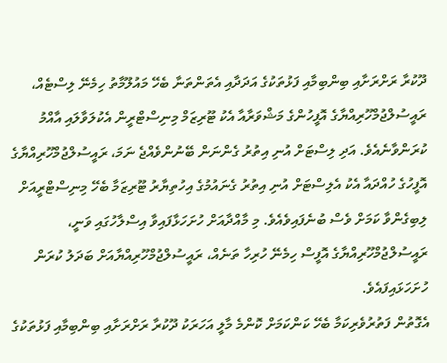ދޫކުރާ ރަށްރަށާއި ބިންބިމާއި ފަޅުތަކުގެ އަދަދާއި އެތަންތަނާ ބެހޭ މައުލޫމާތު ހިމެނޭ ލިސްޓެއް، ރައީސުލްޖުމްހޫރިއްޔާގެ އޮފީހުންގެ މަޝްވަރާއާ އެކު ޓޫރިޒަމް މިނިސްޓްރީން އެކުލަވާލައި އާއްމު ކުރަންވާނެއެވެ. އަދި ލިސްޓަށް އުނި އިތުރު ގެންނަން ބޭނުންވެއްޖެ ނަމަ، ރައީސުލްޖުމްހޫރިއްޔާގެ އޮފީހުގެ ހުއްދައާ އެކު އެލިސްޓަށް އުނި އިތުރު ގެނައުމުގެ އިހުތިޔާރު ޓޫރިޒަމާ ބެހޭ މިނިސްޓްރީއަށް ލިބިގެންވާ ކަމަށް ވެސް ބުނެފައިވެއެވެ. މި މާއްދާއަށް ހުށަހަޅާފައިވާ އިސްލާހުގައި ވަނީ، ރައީސުލްޖުމްހޫރިއްޔާގެ އޮފީސް ހިމެނޭ ހުރިހާ ތަނެއް، ރައީސުލްޖުމްހޫރިއްޔާއަށް ބަދަލު ކުރަން ހުށަހަޅައިފައެވެ.
އެގޮތުން ފަތުރުވެރިކަމާ ބެހޭ ކަންކަމަށް ކޮންމެ މާލީ އަހަރަކު ދޫކުރާ ރަށްރަށާއި ބިންބިމާއި ފަޅުތަކުގެ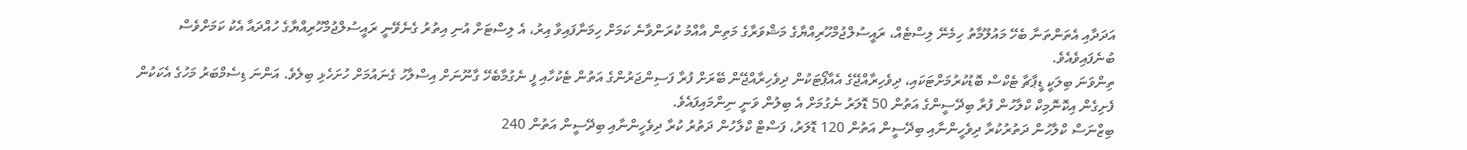އަދަދާއި އެތަންތަނާ ބެހޭ މައުލޫމާތު ހިމެނޭ ލިސްޓެއް، ރައީސުލްޖުމްހޫރިއްޔާގެ މަޝްވަރާގެ މަތިން އާއްމު ކުރަންވާނެ ކަމަށް ހިމަނާފައިވާ އިރު، އެ ލިސްޓަށް އުނި އިތުރު ގެނެވޭނީ ރައީސުލްޖުމްހޫރިއްޔާގެ ހުއްދައާ އެކު ކަމަށްވެސް ބުނެފައިވެއެވެ.
ތިންވަނަ ބިލަކީ ޑީޕާޗާ ޓެކްސް ބޮޑުކުރުމަށްޓަކައި، ދިވެހިރާއްޖޭގެ އެއާޕޯޓަކުން ދިވެހިރާއްޖޭން ބޭރަށް ފުރާ ފަސިންޖަރުންގެ އަތުން ޓެކުހާއި ފީ ނެގުމާބެހޭ ގާނޫނަށް އިސްލާހު ގެނައުމަށް ހުށަހެޅި ބިލެވެ. އަންނަ ޑިސެމްބަރު މަހުގެ އެކަކުން ފެށިގެން އިކޮނޮމިކް ކްލާހުން ފުރާ ބިދޭސީންގެ އަތުން 50 ޑޮލަރު ނެގުމަށް އެ ބިލުން ވަނީ ނިންމައިފައެވެ.
ބިޒްނަސް ކްލާހުން ދަތުރުކުރާ ދިވެހީންނާއި ބިދޭސީން އަތުން 120 ޑޮލަރު، ފަސްޓް ކްލާހުން ދަތުރު ކުރާ ދިވެހީންނާއި ބިދޭސީން އަތުން 240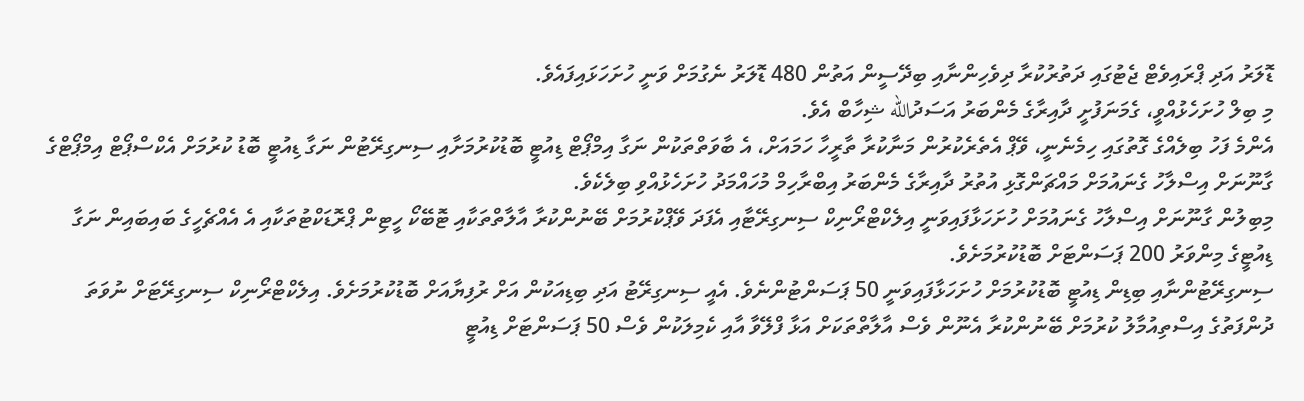ޑޮލަރު އަދި ޕްރައިވެޓް ޖެޓުގައި ދަތުރުކުރާ ދިވެހިންނާއި ބިދޭސީން އަތުން 480 ޑޮލަރު ނެގުމަށް ވަނީ ހުށަހަޅައިފައެވެ.
މި ބިލް ހުށަހެޅުއްވީ، ގެމަނަފުށީ ދާއިރާގެ މެންބަރު އަސަދުالله ޝިހާބް އެވެ.
އެންމެ ފަހު ބިލެއްގެ ގޮތުގައި ހިމެނެނީ، ވޭޕް އެތެރެކުރުން މަނާކުރާ ތާރީހާ ހަމައަށް، އެ ބާވަތްތަކުން ނަގާ އިމްޕޯޓް ޑިއުޓީ ބޮޑުކުރުމަށާއި ސިނގިރޭޓުން ނަގާ ޑިއުޓީ ބޮޑު ކުރުމަށް އެކްސްޕޯޓް އިމްޕޯޓްގެ ގާނޫނަށް އިސްލާހު ގެނައުމަށް މައްޗަންގޮޅި އުތުރު ދާއިރާގެ މެންބަރު އިބްރާހިމް މުހައްމަދު ހުށަހެޅުއްވި ބިލެކެވެ.
މިބިލުން ގާނޫނަށް އިސްލާހު ގެނައުމަށް ހުށަހަޅާފައިވަނީ އިލެކްޓްރޯނިކް ސިނގިރޭޓާއި އެފަދަ ވޭޕްކުރުމަށް ބޭނުންކުރާ އާލާތްތަކާއި ޓޮބޭކޯ ހީޓިން ޕްރޮޑަކްޓުތަކާއި އެ އެއްޗެހީގެ ބައިބައިން ނަގާ ޑިއުޓީގެ މިންވަރު 200 ޕަސަންޓަށް ބޮޑުކުރުމަށެވެ.
ސިނގިރޭޓުންނާއި ބިޑިން ޑިއުޓީ ބޮޑުކުރުމަށް ހުށަހަޅާފައިވަނީ 50 ޕަސަންޓުންނެވެ. އެއީ ސިނގިރޭޓު އަދި ބިޑިއަކުން އަށް ރުފިޔާއަށް ބޮޑުކުރުމަށެވެ. އިލެކްޓްރޯނިކް ސިނގިރޭޓަށް ނުވަތަ ދުންފަތުގެ އިސްތިއުމާލު ކުރުމަށް ބޭނުންކުރާ އެނޫން ވެސް އާލާތްތަކަށް އަޅާ ފްލޭވާ އާއި ކެމިލަކުން ވެސް 50 ޕަސަންޓަށް ޑިއުޓީ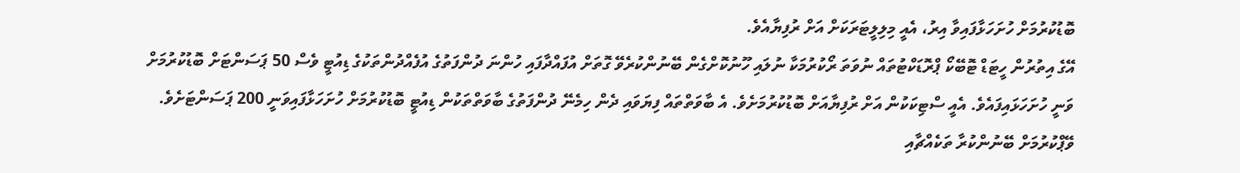ބޮޑުކުރުމަށް ހުށަހަޅާފައިވާ އިރު، އެއީ މިލިލީޓަރަކަށް އަށް ރުފިޔާއެވެ.
އޭގެ އިތުރުން ހީޓަޑް ޓޮބޭކޯ ޕްރޮޑަކްޓުތައް ނުވަތަ ރޯކުރުމަކާ ނުލައި ހޫނުކޮށްގެން ބޭނުންކުރެވޭ ގޮތަށް އުފައްދާފައި ހުންނަ ދުންފަތުގެ އުފެއްދުންތަކުގެ ޑިއުޓީ ވެސް 50 ޕަސަންޓަށް ބޮޑުކުރުމަށް ވަނީ ހުށަހަޅައިފައެވެ. އެއީ ސްޓިކަކުން އަށް ރުފިޔާއަށް ބޮޑުކުރުމަށެވެ. އެ ބާވަތްތައް ފިޔަވައި ދެން ހިމެނޭ ދުންފަތުގެ ބާވަތްތަކުން ޑިއުޓީ ބޮޑުކުރުމަށް ހުށަހަޅާފައިވަނީ 200 ޕަސަންޓަށެވެ.
ވޭޕްކުރުމަށް ބޭނުންކުރާ ތަކެއްޗާއި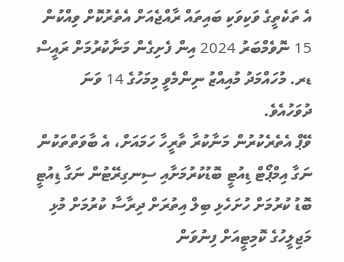އެ ތަކެތީގެ ވަކިވަކި ބައިތައް ރާއްޖެއަށް އެތެރުކޮށް ވިއްކުން 15 ނޮވެމްބަރު 2024 އިން ފެށިގެން މަނާކުރުމަށް ރައީސް ޑރ. މުހައްމަދު މުއިއްޒު ނިންމެވީ މިމަހުގެ 14 ވަނަ ދުވަހުއެވެ.
ވޭޕް އެތެރެކުރުން މަނާކުރާ ތާރީހާ ހަމައަށް، އެ ބާވަތްތަކުން ނަގާ އިމްޕޯޓް ޑިއުޓީ ބޮޑުކުރުމަށާއި ސިނގިރޭޓުން ނަގާ ޑިއުޓީ ބޮޑު ކުރުމަށް ހުށަހެޅި ބިލް އިތުރަށް ދިރާސާ ކުރުމަށް މުޅި މަޖިލީހުގެ ކޮމިޓީއަށް ފިނުވަން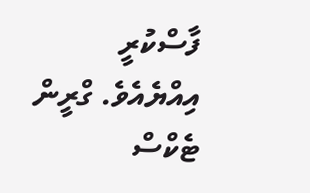ފާސްކުރީ އިއްޔެއެވެ. ގްރީން ޓެކްސް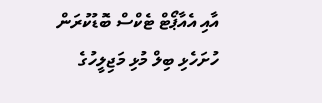އާއި އެއާޕޯޓް ޓެކްސް ބޮޑުކުރަން ހުށަހެޅި ބިލް މުޅި މަޖިލީހުގެ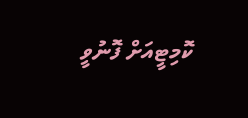ކޮމިޓީއަށް ފޮނުވީ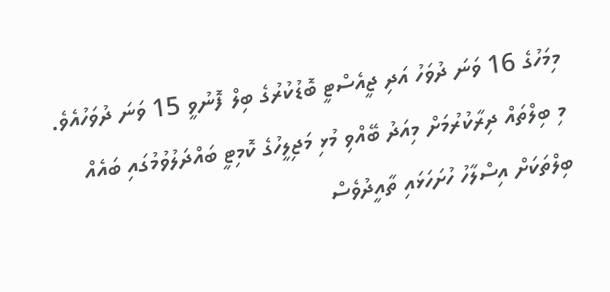މިމަހުގެ 16 ވަނަ ދުވަހު އަދި ޖީއެސްޓީ ބޮޑުކުރުގެ ބިލް ފޮނުވީ 15 ވަނަ ދުވަހުއެވެ.
މި ބިލްތައް ދިރާކުރުމަށް މިއަދު ބޭއްވި މުޅި މަޖިލީހުގެ ކޮމިޓީ ބައްދަލުވުމުގައި ބައެއް ބިލްތަކަށް އިސްލާހު ހުށަހަޅައި ތާއީދުވެސް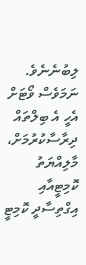ލިބުނެނެވެ. ނަމަވެސް ވޯޓަށް އެހީ އެ ބިލްތައް ދިރާސާކުރުމަށް، މާލިއްޔަތު ކޮމިޓީއާއި އިގްތިސާދީ ކޮމިޓީ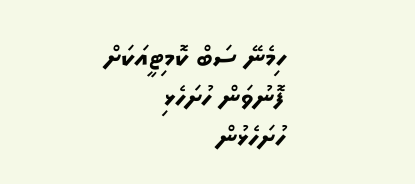ހިމެނޭ ސަބް ކޮމިޓީއަކަށް ފޮނުވަން ހުށަހެޅި ހުށަހެޅުން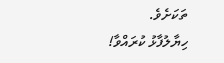ތަކަށެވެ.
ހިޔާލުފާޅު ކުރައްވާ!